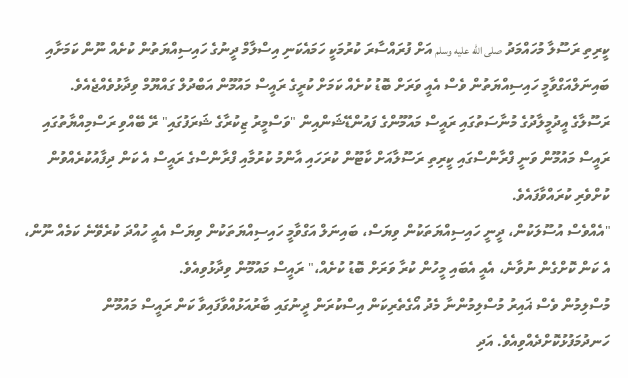ކީރިތި ރަސޫލާ މުހައްމަދު صلى الله عليه وسلم އަށް ފުރައްސާރަ ކުރުމަކީ ހަމައެކަނި އިސްލާމް ދީނުގެ ހައިސިއްޔަތުން ކުށެއް ނޫން ކަމަށާއި ބައިނަލްއަގްވާމީ ހައިސިއްޔަތުން ވެސް އެއީ ވަރަށް ބޮޑު ކުށެއް ކަމަށް ކުރީގެ ރައީސް މައުމޫން އަބްދުލް ގައްޔޫމް ވިދާޅުވެއްޖެއެވެ.
ރަސޫލާގެ އީދުމީލާދުގެ މުނާސަތުގައި ރައީސް މައުމޫންގެ ފައުންޑޭޝަންއިން "ވަސްމީރު ޒިކުރާގެ ޝަރަފުގައި" ރޭ ބޭއްވި ރަސްމިއްޔާތުގައި ރައީސް މައުމޫން ވަނީ ފްރާންސްގައި ކީރިތި ރަސޫލާއަށް ކާޓޫން ކުރަހައި އާންމު ކުރުމާއި ފްރާންސްގެ ރައީސް އެ ކަން ދިފާއުކުރެއްވުން ކުށްވެރި ކުރައްވާފައެވެ.
"އެއްވެސް އުސޫލަކުން، ދީނީ ހައިސިއްޔަތަކުން ވިޔަސް، ބައިނަލް އަގްވާމީ ހައިސިއްޔަތަކުން ވިޔަސް އެއީ ހުއްދަ ކުރެވޭނެ ކަމެއް ނޫން، އެ ކަން ކޮށްގެން ނުވާނެ، އެއީ އެބައި މީހުން ކުރާ ވަރަށް ބޮޑު ކުށެއް،" ރައީސް މައުމޫން ވިދާޅުވިއެވެ.
މުސްލިމުން ވެސް ޣައިރު މުސްލިމުންނާ މެދު އޯގެތެރިކަން އިސްކުރަން ދީނުގައި ބާރުއަޅުއްވާފައިވާ ކަން ރައީސް މައުމޫން ހަނދުމަފުޅުކޮށްދެއްވިއެވެ. އަދި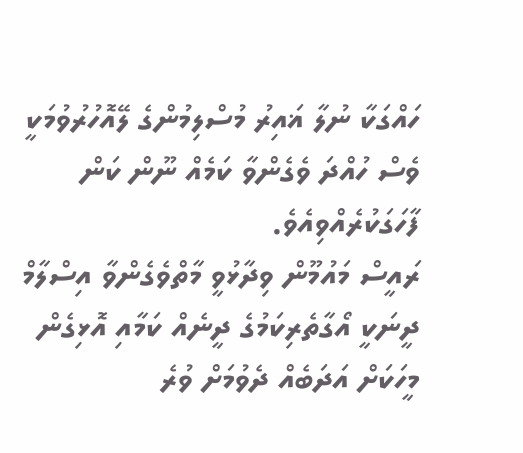ހައްގަކާ ނުލާ ޣައިރު މުސްލިމުންގެ ލޭއޮހުރުވުމަކީ ވެސް ހުއްދަ ވެގެންވާ ކަމެއް ނޫން ކަން ފާހަގަކުރެއްވިއެވެ.
ރައީސް މައުމޫން ވިދާޅުވީ މާތްވެގެންވާ އިސްލާމް ދީނަކީ އޯގާތެރިކަމުގެ ދީނެއް ކަމާއި އޮޅިގެން މީހަކަށް އަދަބެއް ދެވުމަށް ވުރެ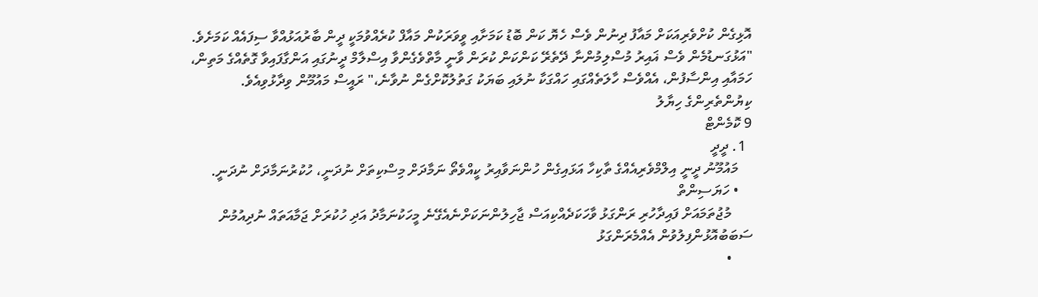އޮޅިގެން ކުށްވެރިއަކަށް މައާފު ދިނުން ވެސް ހެޔޮ ކަން ބޮޑު ކަމަށާއި ވީވަރަކުން މައާފް ކުރެއްވުމަކީ ދީން ބާރުއަޅުއްވާ ސިފައެއް ކަމަށެވެ.
"އަޅުގަނޑުމެން ވެސް ޣައިރު މުސްލިމުންނާ ދޭތެރޭ ކަންކަން ކުރަން ވާނީ މާތްވެގެންވާ އިސްލާމް ދީނުގައި އަންގާފައިވާ ގޮތެއްގެ މަތިން، ހަމައާއި އިންސާފުން، އެއްވެސް ހާލަތެއްގައި ހައްގަކާ ނުލައި ބަޔަކު ގަތުލުކޮށްގެން ނުވާނެ،" ރައީސް މައުމޫން ވިދާޅުވިއެވެ.
ކިޔުންތެރިންގެ ހިޔާލު
9 ކޮމެންޓް
  1. ދީދީ
    މައުމޫނު ދީނީ އިލްމްވެރިއެއްގެ ތާކިހާ އަޅައިގެން ހުންނަވާއިރު ކީއްވެތޯ ނަމާދަށް މިސްކިތަށް ނުދަނީ، ހުކުރުނަމާދަށް ނުދަނީ.
    • ހަޔަސިންތް
      މުޖުތަމައަށް ފައިދާހުރި ރަންގަޅު ވާހަކަދެއްކިއަސް ޖާހިލުންނަކަށްނެއެގޭނެ މީހަކުނަމާދު އަދި ހުކުރަށް ޖަމާއަތައް ނުދިއުމުން ސަބަބުއޮޅުންފިލުވުން އެއްމެރަންގަޅު
      •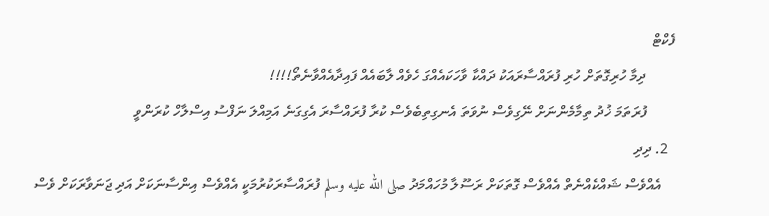ފެކްޓް
        ދިމާ ހުރިގޮތަށް ހުރި ފުރައްސާރައަކު ދައްކާ ވާހަކައެއްގަ ހެވެއް ލާބައެއް ފައިދާއެއްވާނެތޯ!!!!
        ފުރަތަމަ ޚުދު ތިމާމެންނަށް ނޭގިވެސް ނުވަތަ އެނގިތިބެވެސް ކުރާ ފުރައްސާރަ އެގިގަނެ އަމިއްލަ ނަފްސު އިސްލާހް ކުރަންވީ
  2. ދިދި
    އެއްވެސް ޝައްކެއްނެތް އެއްވެސް ގޮތަކަށް ރަސޫލާ މުހައްމަދު صلى الله عليه وسلم ފުރައްސާރަކުރުމަކީ އެއްވެސް އިންސާނަކަށް އަދި ޖަނަވާރަކަށް ވެސް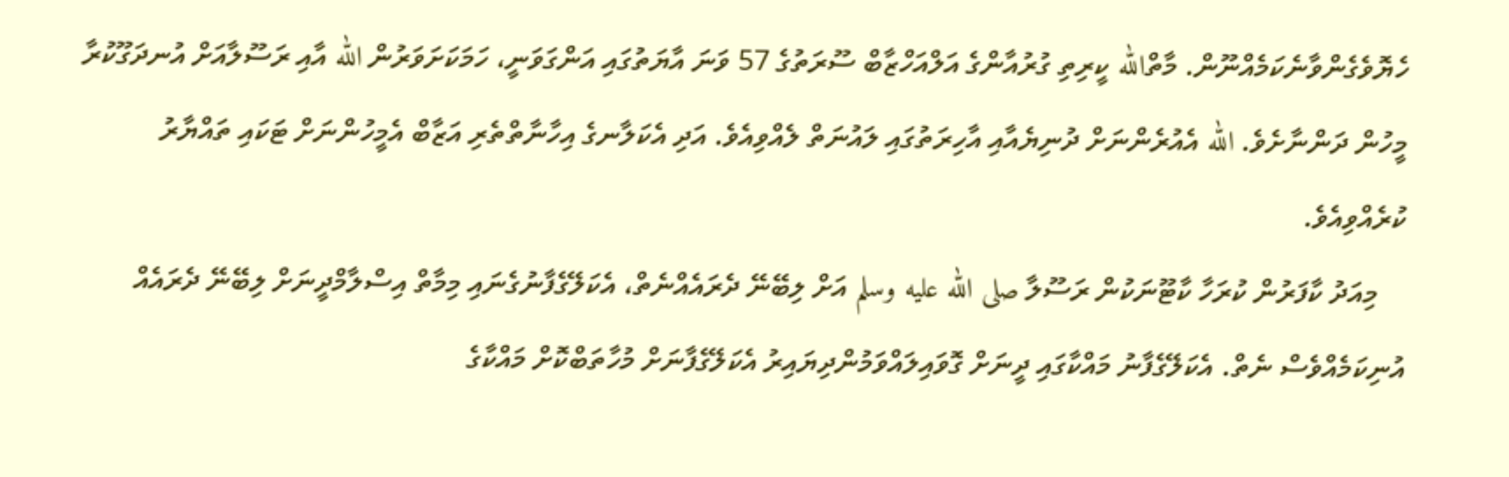ހެޔޮވެގެންވާނެކަމެއްނޫން. މާތްالله ކީރިތި ގުރުއާންގެ އަލްއަހްޒާބް ސޫރަތުގެ 57 ވަނަ އާޔަތުގައި އަންގަވަނީ، ހަމަކަށަވަރުން الله އާއި ރަސޫލާއަށް އުނދަގޫކުރާ މީހުން ދަންނާށެވެ. الله އެއުރެންނަށް ދުނިޔެއާއި އާހިރަތުގައި ލައުނަތް ލެއްވިއެވެ. އަދި އެކަލާނގެ އިހާނާތްތެރި އަޒާބް އެމީހުންނަށް ޓަކައި ތައްޔާރު ކުރެއްވިއެވެ.
    މިއަދު ކާފަރުން ކުރަހާ ކާޓޫނަކުން ރަސޫލާ صلى الله عليه وسلم އަށް ލިބޭނޭ ދެރައެއްނެތް، އެކަލޭގެފާނުގެނައި މިމާތް އިސްލާމްދީނަށް ލިބޭނޭ ދެރައެއް އުނިކަމެއްވެސް ނެތް. އެކަލޭގެފާނު މައްކާގައި ދީނަށް ގޮވައިލައްވަމުންދިޔައިރު އެކަލޭގެފާނަށް މުހާތަބްކޮށް މައްކާގެ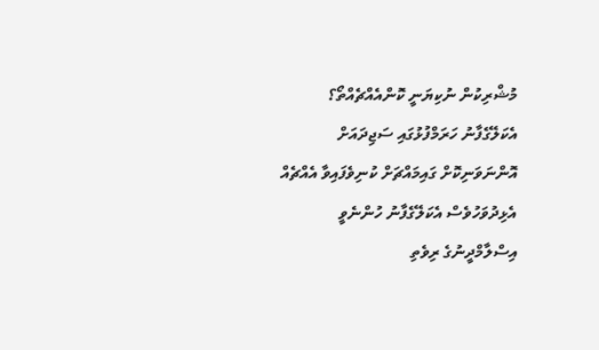މުޝްރިކުން ނުކިޔަނީ ކޮންއެއްޗެއްތޯ؟ އެކަލޭގެފާނު ހަރަމްފުޅުގައި ސަޖިދައަށް އޮންނަވަނިކޮށް ގައިމައްޗަށް ކުނިވެފައިވާ އެއްޗެއް އެޅިދުވަހުވެސް އެކަލޭގެފާނު ހުންނެވީ އިސްލާމްދީނުގެ ރިވެތި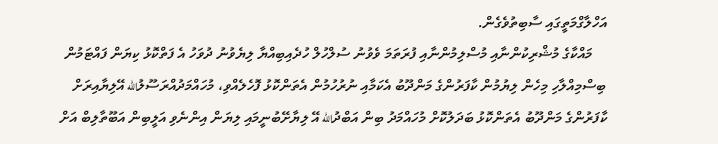އަހްލާގްމަތީގައި ސާބިތުވެގެން.
    މައްކާގެ މުޝްރިކުންނާއި މުސްލިމުންނާއި ފުރަތަމަ ވެވުނު ސުލްހުލް ހުދެއިބިއްޔާ ލިޔެވުނު ދުވަހު އެ ފަތްކޮޅު ކިޔަން ފައްޓަމުން ބިސްމިއްލާހި މިހެން ލިޔުމުން ކާފަރުންގެ މަންދޫބު އެކަމާއި ނުރުހުމުން އެތަންކޮޅު ފޮހެލެއްވި، މުހައްމަދުއްރަސޫލުالله އޭލިޔާއިރަށް ކާފަރުންގެ މަންދޫބު އެތަންކޮޅު ބަދަލުކޮށް މުހައްމަދު ބިން އަބްދުالله އޭ ލިޔާށޭބުނީމައި ލިޔަން އިންނެވި އަލީބިން އަބޫތާލިބް އަށް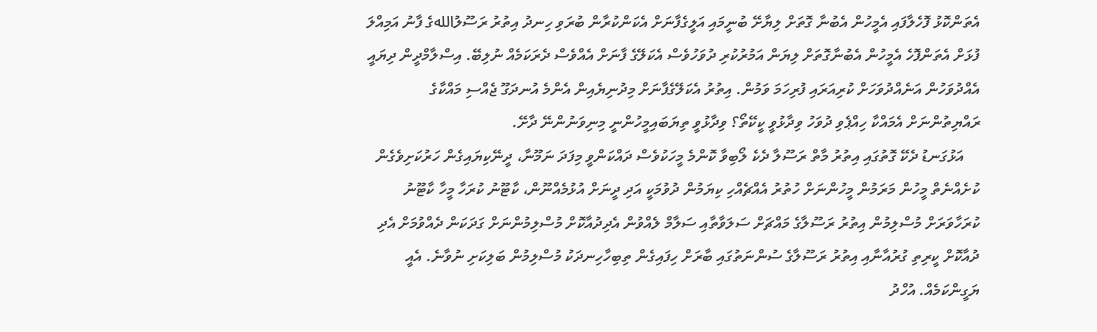އެތަންކޮޅު ފޮހެލާފައި އެމީހުން އެބުނާ ގޮތަށް ލިޔާށޭ ބުނީމައި އަލީގެފާނަށް އެކަންކުރާން ބުރަވި ހިނދު އިތުރު ރަސޫލުاللهގެ ފާނު އަމިއްލަ ފުޅަށް އެތަންފޮހެ އެމީހުން އެބުނާގޮތަށް ލިޔަން އަމުރުކުރި ދުވަހުވެސް އެކަލޭގެ ފާނަށް އެއްވެސް ދެރަކަމެއް ނުލިބޭ. އިސްލާމްދީން ދިޔައީ އެއްދުވަހުން އަނެއްދުވަހަށް ކުރިއަރައި ފުރިހަމަ ވަމުން. އިތުރު އެކަލޭގެފާނަށް މިދުނިޔެއިން އެންމެ އުނދަގޫ ޖެއްސި މައްކާގެ ރައްޔިތުންނަށް އެމައްކާ ހިއްޕެވި ދުވަހު ވިދާޅުވީ ކީކޭތޯ؟ ވިދާޅުވީ ތިޔަބައިމީހުންނީ މިނިވަނުންނޭ ދާށޭ.
    އަޅުގަނޑު ދެކޭ ގޮތުގައި އިތުރު މާތް ރަސޫލާ ދެކެ ލޯބިވާ ކޮންމެ މީހަކުވެސް ދައްކަންވީ މިފަދަ ނަމޫނާ، ދީނޭކިޔައިގެން ހަރުކަށިވެގެން ކުށެއްނެތް މީހުން މަރަމުން މީހުންނަށް ހުތުރު އެއްޗެއްހި ކިޔަމުން ދުވުމަކީ އަދި ދީނަށް އުޅުމެއްނޫން، ކާޓޫނު ކުރަހާ މީހާ ކާޓޫނު ކުރަހާވަރަށް މުސްލިމުން އިތުރު ރަސޫލާގެ މައްޗަށް ސަލަވާތާއި ސަލާމް ލެއްވުން އެދިދުއާކޮށް މުސްލިމުންނަށް ގަދަކަން ދެއްވުމަށް އެދި ދުއާކޮށް ކީރިތި ގުރުއާނާއި އިތުރު ރަސޫލާގެ ސުންނަތުގައި ބާރަށް ހިފައިގެން ތިބިހާހިނދަކު މުސްލިމުން ބަލިކަށި ނުވާނެ. އެއީ ޔަގީންކަމެއް. އުހްދު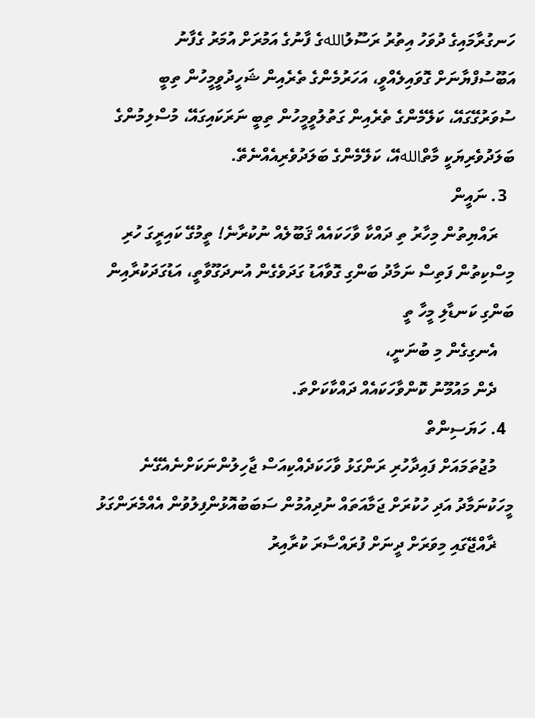ހަނގުރާމައިގެ ދުވަހު އިތުރު ރަސޫލުاللهގެ ފާނުގެ އަމުރަށް އުމަރު ގެފާނު އަބޫސުފްޔާނަށް ގޮވައިލެއްވީ، އަހަރުމެންގެ ތެރެއިން ޝަހީދުވީމީހުން ތިބީ ސުވަރުގޭގައޭ، ކަލޭމެންގެ ތެރެއިން ގަތުލުވީމީހުން ތިބީ ނަރަކައިގައޭ، މުސްލިމުންގެ ބަލަދުވެރިޔަކީ މާތްاللهއޭ، ކަލޭމެންގެ ބަލަދުވެރިއެއްނެތޭ.
  3. ނައީން
    ރައްޔިތުން މިހާރު ތި ދައްކާ ވާހަކައެއް ޤަބޫލެއް ނުކުރާނެ! ތީމުގޭ ކައިރީގަ ހުރި މިސްކިތުން ފަތިސް ނަމާދު ބަންގި ގޮވާއަޑު ގަދަވެގެން އުނދަގޫވާތީ، އަޑުގަދަކުރާއިން ބަންގި ކަނޑާލި މީހާ ތީ
    އެނގިގެން މި ބުނަނީ،
    ދެން މައުމޫނު ކޮންވާހަކައެއް ދައްކާކަށްތަ.
  4. ހަޔަސިންތް
    މުޖުތަމައަށް ފައިދާހުރި ރަންގަޅު ވާހަކަދެއްކިއަސް ޖާހިލުންނަކަށްނެއެގޭނެ މީހަކުނަމާދު އަދި ހުކުރަށް ޖަމާއަތައް ނުދިއުމުން ސަބަބުއޮޅުންފިލުވުން އެއްމެރަންގަޅު
    ޜާއްޖޭގައި މިވަރަށް ދީނަށް ފުރައްސާރަ ކުރާއިރު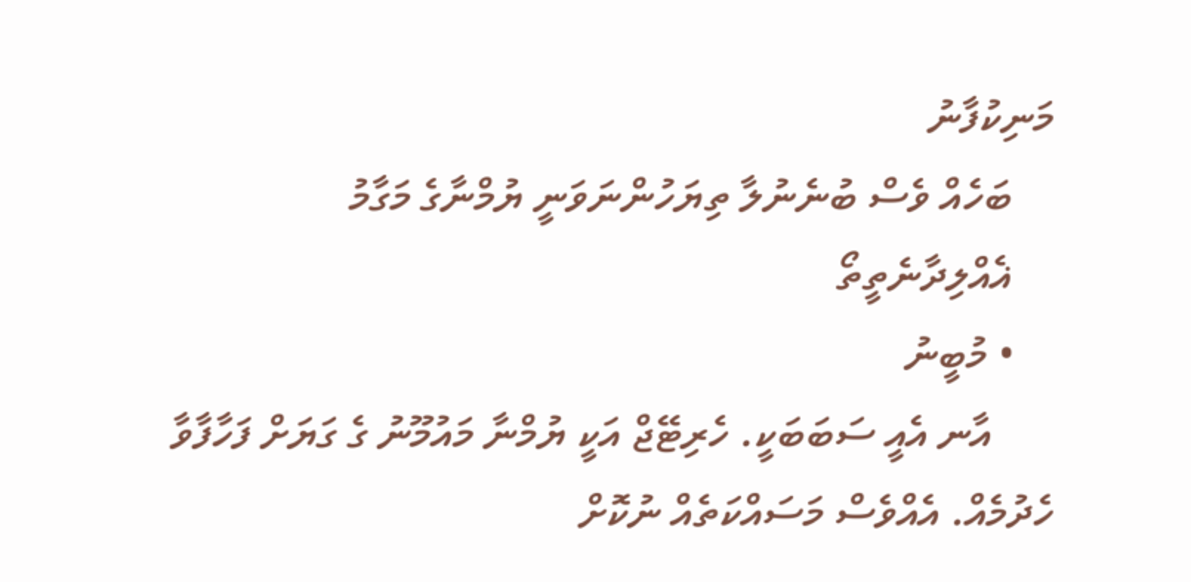މަނިކުފާނު
    ބަހެއް ވެސް ބުނެނުލާ ތިޔަހުންނަވަނީ ޔުމްނާގެ މަގާމު
    ޣެއްލިދާނެތީތޯ
    • މުބީނު
      އާނ އެއީ ސަބަބަކީ. ހެރިޓޭޖް އަކީ ޔުމްނާ މައުމޫނު ގެ ގަޔަށް ފަހާފާވާ ހެދުމެއް. އެއްވެސް މަސައްކަތެއް ނުކޮށް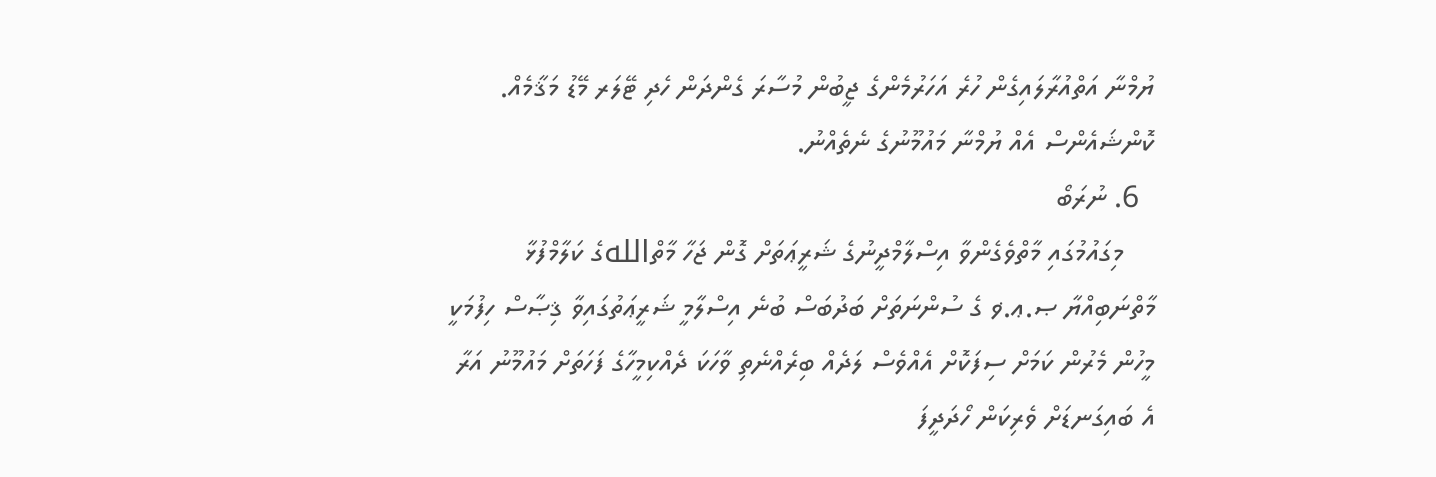ޔުމްނާ އަތްއުރާލައިގެން ހުރެ އަހަރުމެންގެ ޖީބުން މުސާރަ ގެންދަން ހެދި ޓޭލަރ މޭޑު މަޤާމެއް. ކޮންޝައެންސް އެއް ޔުމްނާ މައުމޫނުގެ ނެތެއްނު.
  6. ނުރަބޯ
    މިގައުމުގައި މާތްވެގެންވާ އިސްލާމްދީނުގެ ޝަރީޢަތަށް ގޮން ޖަހާ މާތްاللهގެ ކަލާމްފުޅާ މާތްނަބިއްޔާ ޞ.ޢ.ޥ ގެ ސުންނަތަށް ބަދުބަސް ބުނެ އިސްލާމީ ޝަރީޢަތުގައިވާ ޤިޞާސް ހިފުމަކީ މީހުން މެރުން ކަމަށް ސިފަކޮށް އެއްވެސް ލަދެއް ބިރެއްނެތި ވާހަކަ ދެއްކިމީހާގެ ފަހަތަށް މައުމޫނު އަރާ އެ ބައިގަނޑަށް ވެރިކަން ހޯދަދީފަ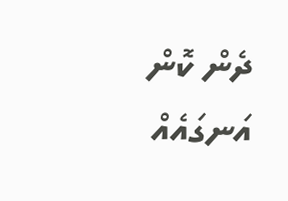ދެން ކޮން އަނގައެއް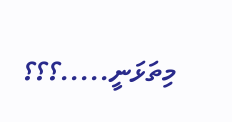މިތަޅަނީ.....؟؟؟